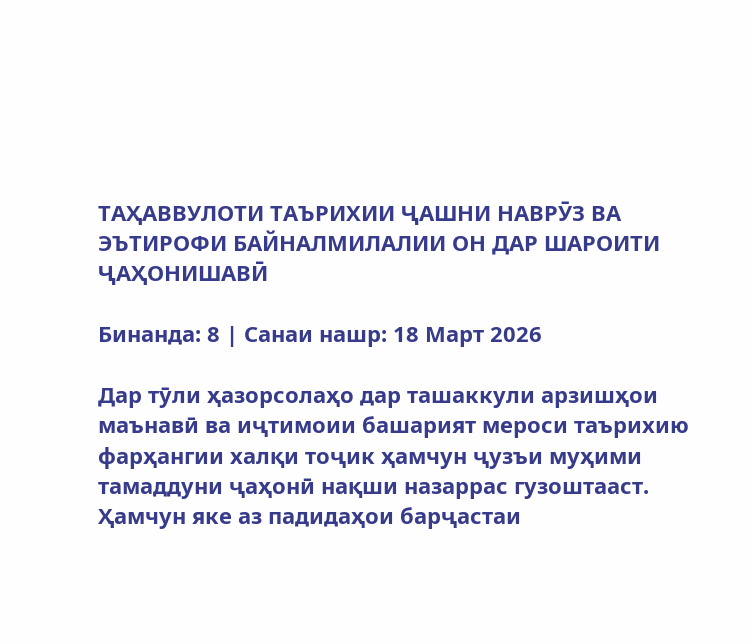ТАҲАВВУЛОТИ ТАЪРИХИИ ҶАШНИ НАВРӮЗ ВА ЭЪТИРОФИ БАЙНАЛМИЛАЛИИ ОН ДАР ШАРОИТИ ҶАҲОНИШАВӢ

Бинанда: 8 | Санаи нашр: 18 Март 2026

Дар тӯли ҳазорсолаҳо дар ташаккули арзишҳои маънавӣ ва иҷтимоии башарият мероси таърихию фарҳангии халқи тоҷик ҳамчун ҷузъи муҳими тамаддуни ҷаҳонӣ нақши назаррас гузоштааст. Ҳамчун яке аз падидаҳои барҷастаи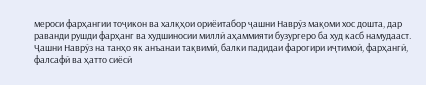мероси фарҳангии тоҷикон ва халқҳои ориёитабор ҷашни Наврӯз мақоми хос дошта, дар раванди рушди фарҳанг ва худшиносии миллӣ аҳаммияти бузургеро ба худ касб намудааст. Ҷашни Наврӯз на танҳо як анъанаи тақвимӣ, балки падидаи фарогири иҷтимоӣ, фарҳангӣ, фалсафӣ ва ҳатто сиёсӣ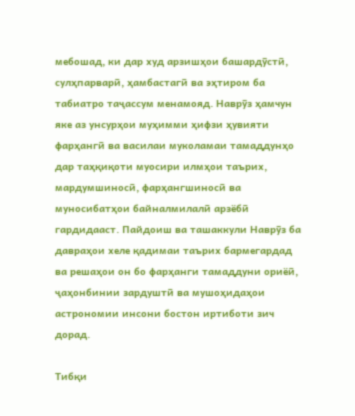мебошад, ки дар худ арзишҳои башардӯстӣ, сулҳпарварӣ, ҳамбастагӣ ва эҳтиром ба табиатро таҷассум менамояд. Наврӯз ҳамчун яке аз унсурҳои муҳимми ҳифзи ҳувияти фарҳангӣ ва василаи муколамаи тамаддунҳо дар таҳқиқоти муосири илмҳои таърих, мардумшиносӣ, фарҳангшиносӣ ва муносибатҳои байналмилалӣ арзёбӣ гардидааст. Пайдоиш ва ташаккули Наврӯз ба давраҳои хеле қадимаи таърих бармегардад ва решаҳои он бо фарҳанги тамаддуни ориёӣ, ҷаҳонбинии зардуштӣ ва мушоҳидаҳои астрономии инсони бостон иртиботи зич дорад.

Тибқи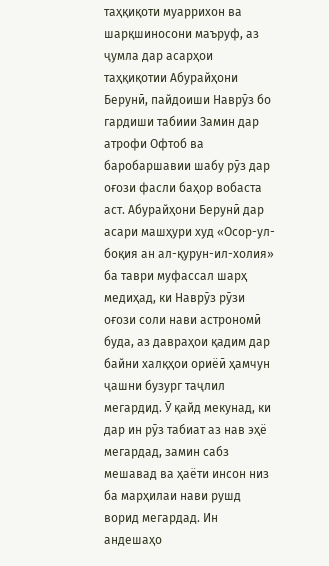таҳқиқоти муаррихон ва шарқшиносони маъруф, аз ҷумла дар асарҳои таҳқиқотии Абурайҳони Берунӣ, пайдоиши Наврӯз бо гардиши табиии Замин дар атрофи Офтоб ва баробаршавии шабу рӯз дар оғози фасли баҳор вобаста аст. Абурайҳони Берунӣ дар асари машҳури худ «Осор-ул-боқия ан ал-қурун-ил-холия» ба таври муфассал шарҳ медиҳад, ки Наврӯз рӯзи оғози соли нави астрономӣ буда, аз давраҳои қадим дар байни халқҳои ориёӣ ҳамчун ҷашни бузург таҷлил мегардид. Ӯ қайд мекунад, ки дар ин рӯз табиат аз нав эҳё мегардад, замин сабз мешавад ва ҳаёти инсон низ ба марҳилаи нави рушд ворид мегардад. Ин андешаҳо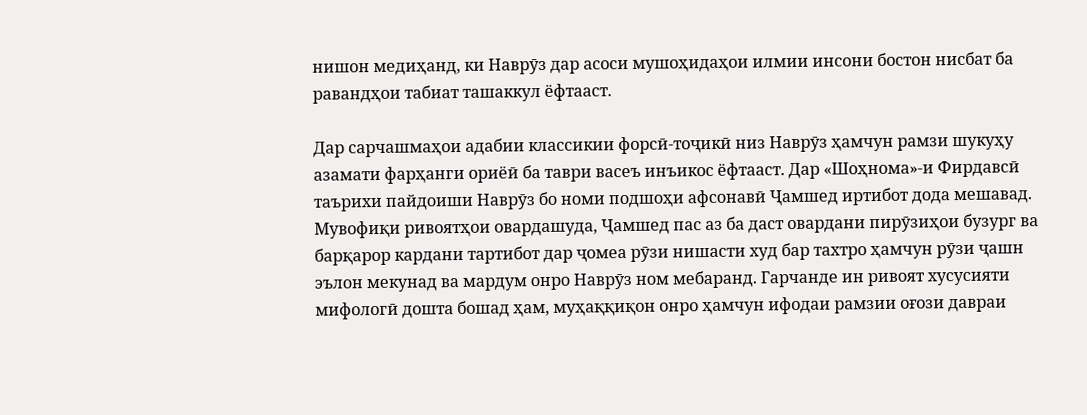нишон медиҳанд, ки Наврӯз дар асоси мушоҳидаҳои илмии инсони бостон нисбат ба равандҳои табиат ташаккул ёфтааст.

Дар сарчашмаҳои адабии классикии форсӣ-тоҷикӣ низ Наврӯз ҳамчун рамзи шукуҳу азамати фарҳанги ориёӣ ба таври васеъ инъикос ёфтааст. Дар «Шоҳнома»-и Фирдавсӣ таърихи пайдоиши Наврӯз бо номи подшоҳи афсонавӣ Ҷамшед иртибот дода мешавад. Мувофиқи ривоятҳои овардашуда, Ҷамшед пас аз ба даст овардани пирӯзиҳои бузург ва барқарор кардани тартибот дар ҷомеа рӯзи нишасти худ бар тахтро ҳамчун рӯзи ҷашн эълон мекунад ва мардум онро Наврӯз ном мебаранд. Гарчанде ин ривоят хусусияти мифологӣ дошта бошад ҳам, муҳаққиқон онро ҳамчун ифодаи рамзии оғози давраи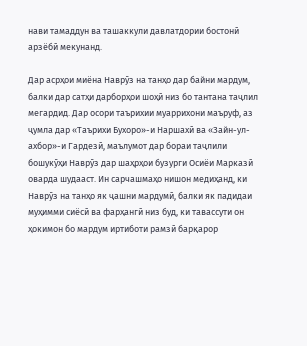нави тамаддун ва ташаккули давлатдории бостонӣ арзёбӣ мекунанд.

Дар асрҳои миёна Наврӯз на танҳо дар байни мардум, балки дар сатҳи дарборҳои шоҳӣ низ бо тантана таҷлил мегардид. Дар осори таърихии муаррихони маъруф, аз ҷумла дар «Таърихи Бухоро»-и Наршахӣ ва «Зайн-ул-ахбор»-и Гардезӣ, маълумот дар бораи таҷлили бошукӯҳи Наврӯз дар шаҳрҳои бузурги Осиёи Марказӣ оварда шудааст. Ин сарчашмаҳо нишон медиҳанд, ки Наврӯз на танҳо як ҷашни мардумӣ, балки як падидаи муҳимми сиёсӣ ва фарҳангӣ низ буд, ки тавассути он ҳокимон бо мардум иртиботи рамзӣ барқарор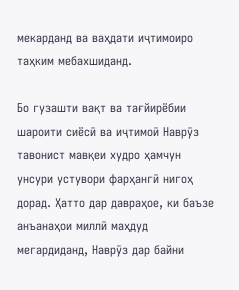мекарданд ва ваҳдати иҷтимоиро таҳким мебахшиданд.

Бо гузашти вақт ва тағйирёбии шароити сиёсӣ ва иҷтимоӣ Наврӯз тавонист мавқеи худро ҳамчун унсури устувори фарҳангӣ нигоҳ дорад. Ҳатто дар давраҳое, ки баъзе анъанаҳои миллӣ маҳдуд мегардиданд, Наврӯз дар байни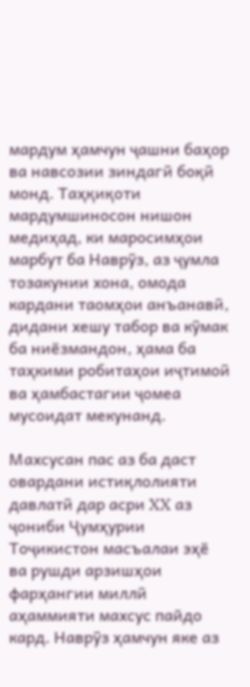мардум ҳамчун ҷашни баҳор ва навсозии зиндагӣ боқӣ монд. Таҳқиқоти мардумшиносон нишон медиҳад, ки маросимҳои марбут ба Наврӯз, аз ҷумла тозакунии хона, омода кардани таомҳои анъанавӣ, дидани хешу табор ва кӯмак ба ниёзмандон, ҳама ба таҳкими робитаҳои иҷтимоӣ ва ҳамбастагии ҷомеа мусоидат мекунанд.

Махсусан пас аз ба даст овардани истиқлолияти давлатӣ дар асри XX аз ҷониби Ҷумҳурии Тоҷикистон масъалаи эҳё ва рушди арзишҳои фарҳангии миллӣ аҳаммияти махсус пайдо кард. Наврӯз ҳамчун яке аз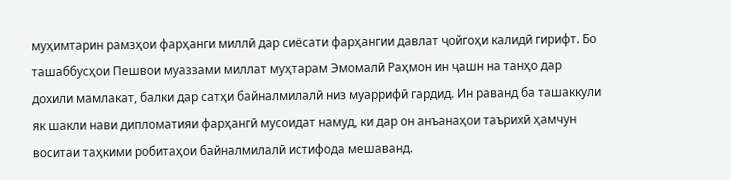муҳимтарин рамзҳои фарҳанги миллӣ дар сиёсати фарҳангии давлат ҷойгоҳи калидӣ гирифт. Бо ташаббусҳои Пешвои муаззами миллат муҳтарам Эмомалӣ Раҳмон ин ҷашн на танҳо дар дохили мамлакат, балки дар сатҳи байналмилалӣ низ муаррифӣ гардид. Ин раванд ба ташаккули як шакли нави дипломатияи фарҳангӣ мусоидат намуд, ки дар он анъанаҳои таърихӣ ҳамчун воситаи таҳкими робитаҳои байналмилалӣ истифода мешаванд.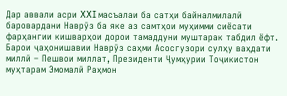Дар аввали асри XXI масъалаи ба сатҳи байналмилалӣ баровардани Наврӯз ба яке аз самтҳои муҳимми сиёсати фарҳангии кишварҳои дорои тамаддуни муштарак табдил ёфт. Барои ҷаҳонишавии Наврӯз саҳми Асосгузори сулҳу ваҳдати миллӣ – Пешвои миллат, Президенти Ҷумҳурии Тоҷикистон муҳтарам Эмомалӣ Раҳмон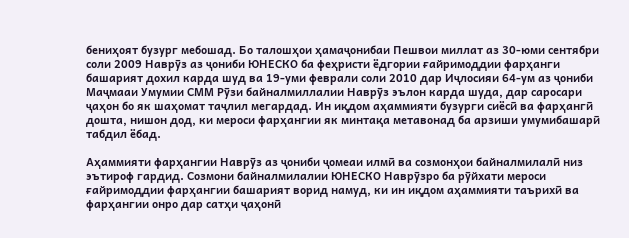бениҳоят бузург мебошад. Бо талошҳои ҳамаҷонибаи Пешвои миллат аз 30-юми сентябри соли 2009 Наврӯз аз ҷониби ЮНЕСКО ба феҳристи ёдгории ғайримоддии фарҳанги башарият дохил карда шуд ва 19-уми феврали соли 2010 дар Иҷлосияи 64-ум аз ҷониби Маҷмааи Умумии СММ Рӯзи байналмиллалии Наврӯз эълон карда шуда, дар саросари ҷаҳон бо як шаҳомат таҷлил мегардад. Ин иқдом аҳаммияти бузурги сиёсӣ ва фарҳангӣ дошта, нишон дод, ки мероси фарҳангии як минтақа метавонад ба арзиши умумибашарӣ табдил ёбад.

Аҳаммияти фарҳангии Наврӯз аз ҷониби ҷомеаи илмӣ ва созмонҳои байналмилалӣ низ эътироф гардид. Созмони байналмилалии ЮНЕСКО Наврӯзро ба рӯйхати мероси ғайримоддии фарҳангии башарият ворид намуд, ки ин иқдом аҳаммияти таърихӣ ва фарҳангии онро дар сатҳи ҷаҳонӣ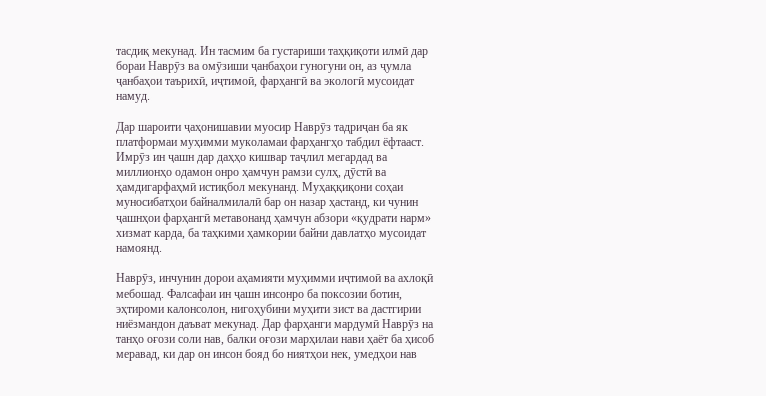тасдиқ мекунад. Ин тасмим ба густариши таҳқиқоти илмӣ дар бораи Наврӯз ва омӯзиши ҷанбаҳои гуногуни он, аз ҷумла ҷанбаҳои таърихӣ, иҷтимоӣ, фарҳангӣ ва экологӣ мусоидат намуд.

Дар шароити ҷаҳонишавии муосир Наврӯз тадриҷан ба як платформаи муҳимми муколамаи фарҳангҳо табдил ёфтааст. Имрӯз ин ҷашн дар даҳҳо кишвар таҷлил мегардад ва миллионҳо одамон онро ҳамчун рамзи сулҳ, дӯстӣ ва ҳамдигарфаҳмӣ истиқбол мекунанд. Муҳаққиқони соҳаи муносибатҳои байналмилалӣ бар он назар ҳастанд, ки чунин ҷашнҳои фарҳангӣ метавонанд ҳамчун абзори «қудрати нарм» хизмат карда, ба таҳкими ҳамкории байни давлатҳо мусоидат намоянд.

Наврӯз, инчунин дорои аҳамияти муҳимми иҷтимоӣ ва ахлоқӣ мебошад. Фалсафаи ин ҷашн инсонро ба поксозии ботин, эҳтироми калонсолон, нигоҳубини муҳити зист ва дастгирии ниёзмандон даъват мекунад. Дар фарҳанги мардумӣ Наврӯз на танҳо оғози соли нав, балки оғози марҳилаи нави ҳаёт ба ҳисоб меравад, ки дар он инсон бояд бо ниятҳои нек, умедҳои нав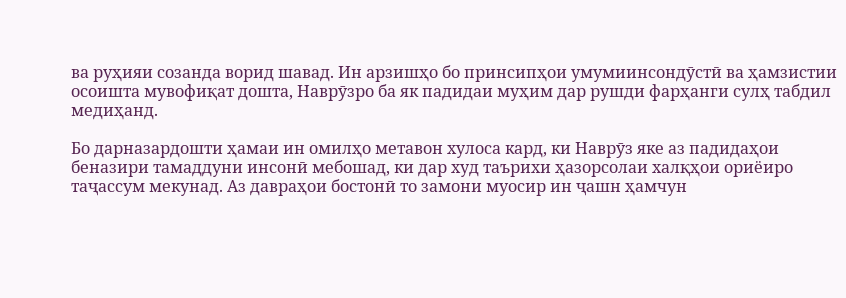ва руҳияи созанда ворид шавад. Ин арзишҳо бо принсипҳои умумиинсондӯстӣ ва ҳамзистии осоишта мувофиқат дошта, Наврӯзро ба як падидаи муҳим дар рушди фарҳанги сулҳ табдил медиҳанд.

Бо дарназардошти ҳамаи ин омилҳо метавон хулоса кард, ки Наврӯз яке аз падидаҳои беназири тамаддуни инсонӣ мебошад, ки дар худ таърихи ҳазорсолаи халқҳои ориёиро таҷассум мекунад. Аз давраҳои бостонӣ то замони муосир ин ҷашн ҳамчун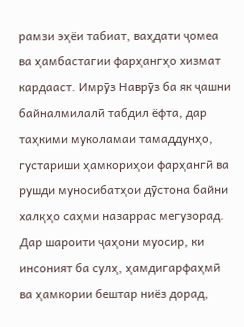рамзи эҳёи табиат, ваҳдати ҷомеа ва ҳамбастагии фарҳангҳо хизмат кардааст. Имрӯз Наврӯз ба як ҷашни байналмилалӣ табдил ёфта, дар таҳкими муколамаи тамаддунҳо, густариши ҳамкориҳои фарҳангӣ ва рушди муносибатҳои дӯстона байни халқҳо саҳми назаррас мегузорад. Дар шароити ҷаҳони муосир, ки инсоният ба сулҳ, ҳамдигарфаҳмӣ ва ҳамкории бештар ниёз дорад,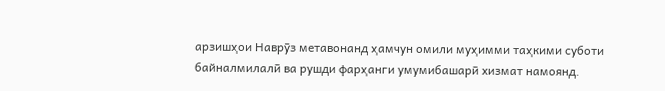арзишҳои Наврӯз метавонанд ҳамчун омили муҳимми таҳкими суботи байналмилалӣ ва рушди фарҳанги умумибашарӣ хизмат намоянд.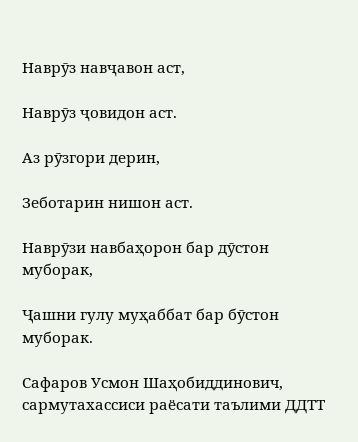Наврӯз навҷавон аст,

Наврӯз ҷовидон аст.

Аз рӯзгори дерин,

Зеботарин нишон аст.

Наврӯзи навбаҳорон бар дӯстон муборак,

Ҷашни гулу муҳаббат бар бӯстон муборак.

Сафаров Усмон Шаҳобиддинович, сармутахассиси раёсати таълими ДДТТ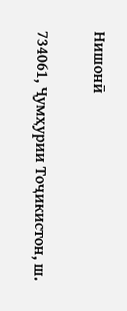Нишонӣ

734061, Ҷумҳурии Тоҷикистон, ш.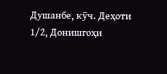Душанбе, кӯч. Деҳоти 1/2, Донишгоҳи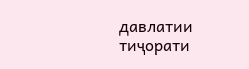давлатии
тиҷорати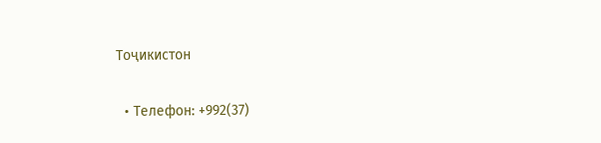Тоҷикистон

  • Телефон: +992(37)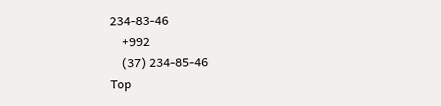234-83-46
    +992
    (37) 234-85-46
Top